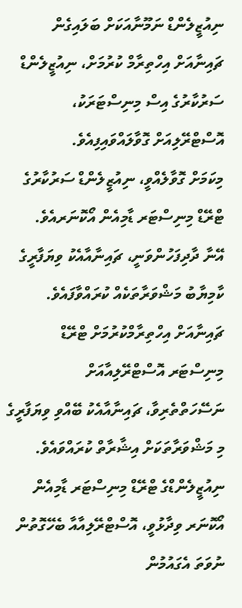ނިއުޒީލެންޑް ނަމޫނާއަކަށް ބަލައިގެން ޗައިނާއަށް އިހްތިރާމް ކުރުމަށް، ނިއުޒީލެންޑް ސަރުކާރުގެ އިސް މިނިސްޓަރަކު، އޮސްޓްރޭލިއަށް ގޮވާލައްވައިފިއެވެ.
މިކަމަށް ގޮވާލެއްވީ، ނިއުޒީލެންޑް ސަރުކާރުގެ ޓްރޭޑް މިނިސްޓަރ ޑާމިއެން އޯކޮނަރއެވެ.
އޭނާ ދާދިފަހުންވަނީ، ޗައިނާއާއެކު ވިޔަފާރީގެ ކާމިޔާބު މަޝްވަރާތަކެއް ކުރައްވާފައެވެ.
ޗައިނާއަށް އިހްތިރާމްކުރުމަށް ޓްރޭޑް މިނިސްޓަރ އޮސްޓްރޭލިއާއަށް ނަސޭހަތްތެރިވާ، ޗައިނާއާއެކު ބޭއްވި ވިޔަފާރީގެ މި މަޝްވަރާތަކަށް އިޝާރާތް ކުރައްވައެވެ.
ނިއުޒީލެންޑްގެ ޓްރޭޑް މިނިސްޓަރ ޑާމިއެން އޯކޮނަރ ވިދާޅުވީ، އޮސްޓްރޭލިއާއާ ބެހޭގޮތުން ނުވަތަ އެގައުމުން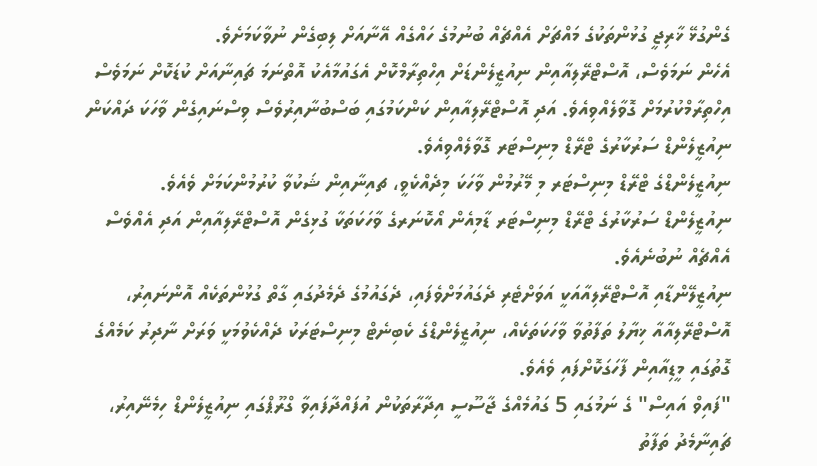ގެންގުޅޭ ޚާރިޖީ ގުޅުންތަކުގެ މައްޗަށް އެއްޗެއް ބުނުމުގެ ހައްގެއް އޭނާއަށް ލިބިގެން ނުވާކަމަށެވެ.
އެހެން ނަމަވެސް، އޮސްޓްރޭލިއާއިން ނިއުޒީލެންޑަށް އިހްތިރާމްކޮށް އެގައުމާއެކު އޮތްނަމަ ޗައިނާއަށް ކުޑަކޮށް ނަމަވެސް އިހްތިރާމްކުރުމަށް ގޮވާލެއްވިއެވެ. އަދި އޮސްޓްރޭލިއާއިން ކަންކަމުގައި ބަސްބުނާއިރުވެސް ވިސްނައިގެން ވާހަކަ ދައްކަން ނިއުޒީލެންޑް ސަރުކާރުގެ ޓްރޭޑް މިނިސްޓަރ ގޮވާލެއްވިއެވެ.
ނިއުޒީލެންޑްގެ ޓްރޭޑް މިނިސްޓަރ މި މޭރުމުން ވާހަކަ މިދެއްކެވީ، ޗއިނާއިން ޝަކުވާ ކުރުމުންކަމަށް ވެއެވެ.
ނިއުޒީލެންޑް ސަރުކާރުގެ ޓްރޭޑް މިނިސްޓަރ ޑާމިއެން އޯކޮނަރގެ ވާހަކަތަކާ ގުޅިގެން އޮސްޓްރޭލިއާއިން އަދި އެއްވެސް އެއްޗެއް ނުބުނެއެވެ.
ނިއުޒީލޭންޑާއި އޮސްޓްރޭލިއާއަކީ އަވަށްޓެރި ދެގައުމަށްވެފައި، ދެގައުމުގެ ދެމެދުގައި ގާތް ގުޅުންތަކެއް އޮންނައިރު، އޮސްޓްރޭލިއާއާ ޚިޔާލު ތަފާތުވާ ވާހަކަތަކެއް، ނިއުޒީލެންޑްގެ ކެބިނެޓް މިނިސްޓަރަކު ދެއްކެވުމަކީ ވަރަށް ނާދިރު ކަމެއްގެ ގޮތުގައި މީޑިއާއިން ފާހަގަކޮށްފައި ވެއެވެ.
"ފައިވް އައިސް" ގެ ނަމުގައި 5 ގައުމެއްގެ ޖާސޫސީ އިދާރާތަކުން އުފައްދާފައިވާ ގްރޫޕްގައި ނިއުޒީލެންޑް ހިމެނޭއިރު، ޗައިނާމެދު ތަފާތު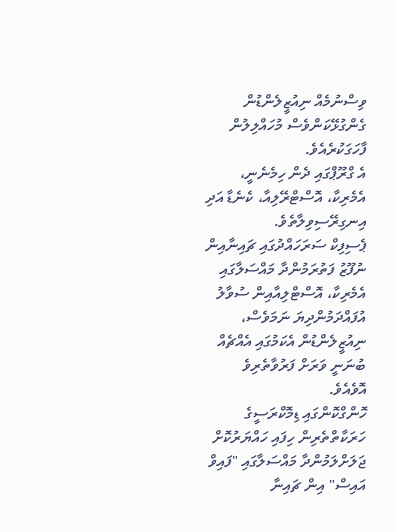ވިސްނުމެއް ނިއުޒީލެންޑުން ގެންގުޅޭކަންވެސް މުހައްލިލުން ފާހަގަކުރެއެވެ.
އެ ގްރޫޕްގައި ދެން ހިމެނެނީ، އެމެރިކާ، އޮސްޓްރޭލިއާ، ކެނެޑާ އަދި އިނގިރޭސިވިލާތެވެ.
ޕެސިފިކް ސަރަހައްދުގައި ޗައިނާއިން ނުފޫޒު ފަތުރަމުންދާ މައްސަލާގައި އެމެރިކާ، އޮސްޓްލިއާއިން ސުވާލު އުފައްދަމުންދިޔަ ނަމަވެސް، ނިއުޒީލެންޑުން އެކަމުގައި އެއްޗެއް ބުނަނީ ވަރަށް ފަރުވާތެރިވެ އޮވެއެވެ.
ހޮންގްކޮންގައި ޑިމޮކްރަސީގެ ހަރަކާތްތެރިން ހިފައި ހައްޔަރުކޮށް ޖަލަށްލަމުންދާ މައްސަލާގައި "ފައިވް އައިސް" އިން ޗައިނާ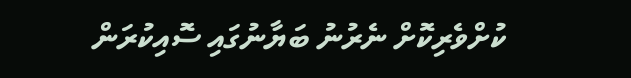ކުށްވެރިކޮށް ނެރުނު ބަޔާނުގައި ސޮއިކުރަން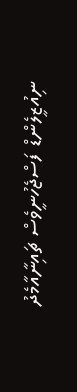ނިއުޒީލެންޑް ފަސްޖެހުނީވެސް ޗައިނާއާމެދު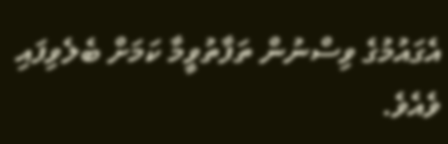އެގައުމުގެ ވިސްނުން ތަފާތުވީމާ ކަމަށް ބެލެވިފައި ވެއެވެ.